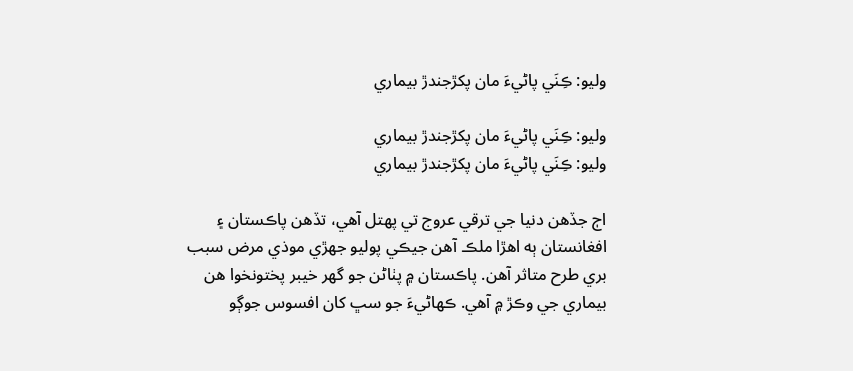وليو: ڪِنَي پاڻيءَ مان پکڙجندڙ بيماري

وليو: ڪِنَي پاڻيءَ مان پکڙجندڙ بيماري
وليو: ڪِنَي پاڻيءَ مان پکڙجندڙ بيماري

اڄ جڏهن دنيا جي ترقي عروج تي پھتل آهي، تڏهن پاڪستان ۽ افغانستان ٻه اهڙا ملڪ آهن جيڪي پوليو جھڙي موذي مرض سبب بري طرح متاثر آهن. پاڪستان ۾ پٺاڻن جو گهر خيبر پختونخوا هن بيماري جي وڪڙ ۾ آهي. ڪھاڻيءَ جو سڀ کان افسوس جوڳو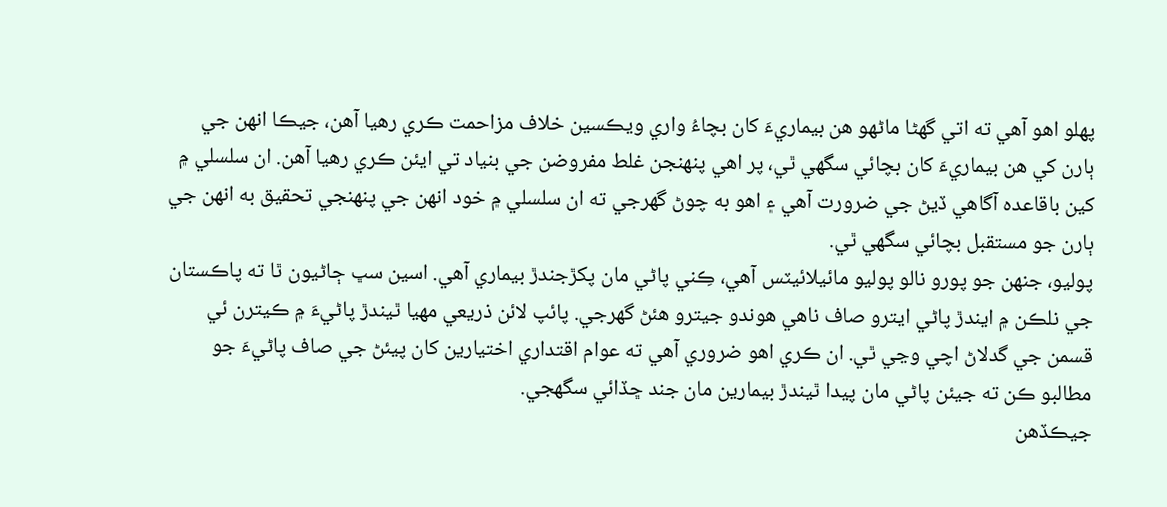پھلو اهو آهي ته اتي گهڻا ماڻهو هن بيماريءَ کان بچاءُ واري ويڪسين خلاف مزاحمت ڪري رهيا آهن، جيڪا انهن جي ٻارن کي هن بيماريءَ کان بچائي سگهي ٿي، پر اهي پنھنجن غلط مفروضن جي بنياد تي ايئن ڪري رهيا آهن. ان سلسلي ۾ کين باقاعده آگاهي ڏيڻ جي ضرورت آهي ۽ اهو به چوڻ گهرجي ته ان سلسلي ۾ خود انهن جي پنھنجي تحقيق به انهن جي ٻارن جو مستقبل بچائي سگهي ٿي.
پوليو، جنھن جو پورو نالو پوليو مائيلائيٽس آهي، ڪِني پاڻي مان پکڙجندڙ بيماري آهي. اسين سڀ ڄاڻيون ٿا ته پاڪستان جي نلڪن ۾ ايندڙ پاڻي ايترو صاف ناهي هوندو جيترو هئڻ گهرجي. پائپ لائن ذريعي مھيا ٿيندڙ پاڻيءَ ۾ ڪيترن ئي قسمن جي گدلاڻ اچي وڃي ٿي. ان ڪري اهو ضروري آهي ته عوام اقتداري اختيارين کان پيئڻ جي صاف پاڻيءَ جو مطالبو ڪن ته جيئن پاڻي مان پيدا ٿيندڙ بيمارين مان جند ڇڏائي سگهجي.
جيڪڏهن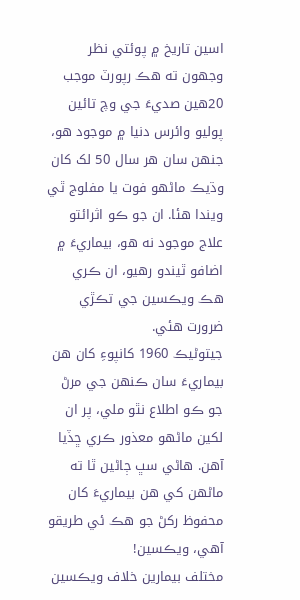اسين تاريخ ۾ پوئتي نظر وجهون ته هڪ رپورٽ موجب 20هين صديءَ جي وچ تائين پوليو وائرس دنيا ۾ موجود هو، جنھن سان هر سال 50 لک کان وڌيڪ ماڻهو فوت يا مفلوج ٿي ويندا هئا. ان جو ڪو اثرائتو علاج موجود نه هو، بيماريءَ ۾ اضافو ٿيندو رهيو، ان ڪري هڪ ويڪسين جي تڪڙي ضرورت هئي.
جيتوڻيڪ 1960 کانپوءِ کان هن بيماريءَ سان ڪنھن جي مرڻ جو ڪو اطلاع نٿو ملي، پر ان لکين ماڻهو معذور ڪري ڇڏيا آهن. هاڻي سڀ ڄاڻين ٿا ته ماڻهن کي هن بيماريءَ کان محفوظ رکڻ جو هڪ ئي طريقو آهي، ويڪسين!
مختلف بيمارين خلاف ويڪسين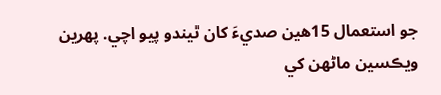جو استعمال 15هين صديءَ کان ٿيندو پيو اچي. پھرين ويڪسين ماڻهن کي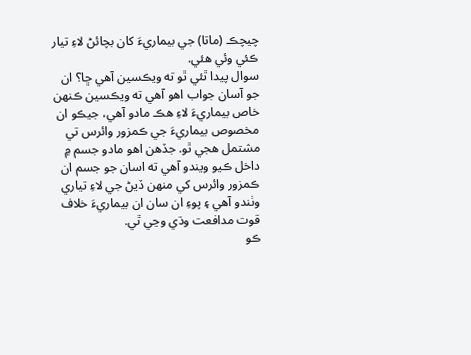چيچڪ (ماتا) جي بيماريءَ کان بچائڻ لاءِ تيار ڪئي وئي هئي.
سوال پيدا ٿئي ٿو ته ويڪسين آهي ڇا؟ ان جو آسان جواب اهو آهي ته ويڪسين ڪنھن خاص بيماريءَ لاءِ هڪ مادو آهي، جيڪو ان مخصوص بيماريءَ جي ڪمزور وائرس تي مشتمل هجي ٿو. جڏهن اهو مادو جسم ۾ داخل ڪيو ويندو آهي ته اسان جو جسم ان ڪمزور وائرس کي منھن ڏيڻ جي لاءِ تياري وٺندو آهي ۽ پوءِ ان سان ان بيماريءَ خلاف قوت مدافعت وڌي وڃي ٿي.
ڪو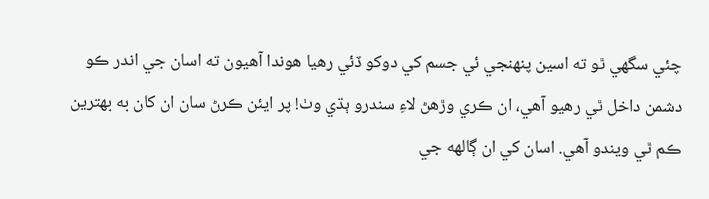چئي سگهي ٿو ته اسين پنھنجي ئي جسم کي دوکو ڏئي رهيا هوندا آهيون ته اسان جي اندر ڪو دشمن داخل ٿي رهيو آهي، ان ڪري وڙهڻ لاءِ سندرو ٻڌي وٺ! پر ايئن ڪرڻ سان ان کان به بھترين ڪم ٿي ويندو آهي. اسان کي ان ڳالهه جي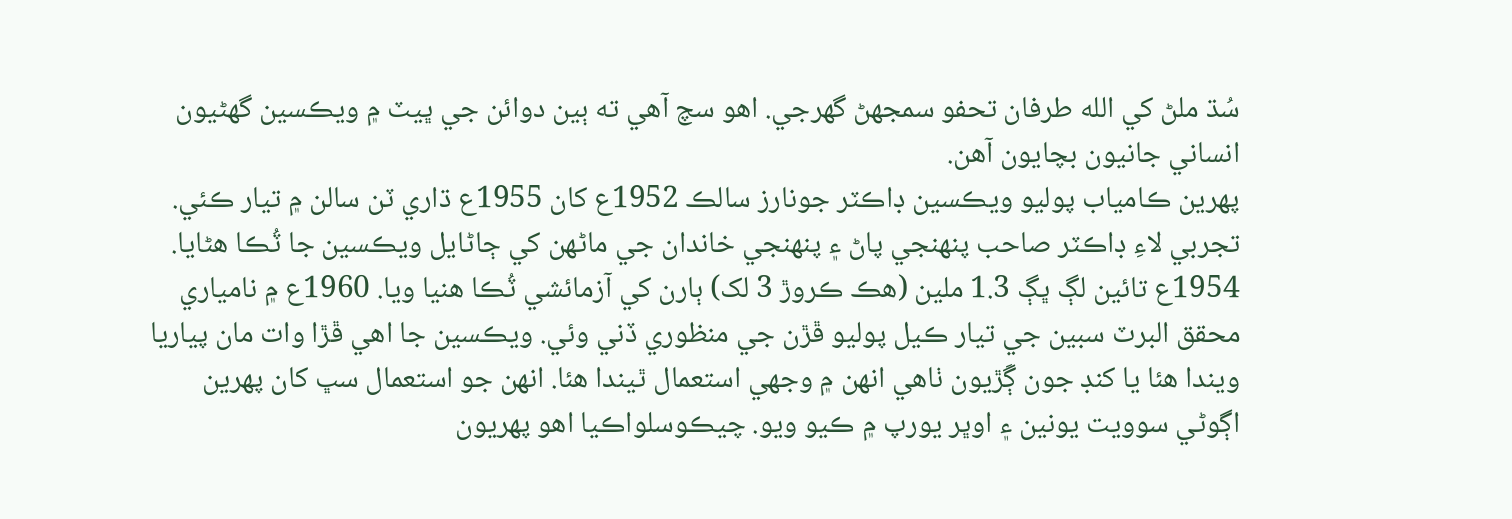سُڌ ملڻ کي الله طرفان تحفو سمجهڻ گهرجي. اهو سچ آهي ته ٻين دوائن جي ڀيٽ ۾ ويڪسين گهڻيون انساني جانيون بچايون آهن.
پھرين ڪامياب پوليو ويڪسين ڊاڪٽر جونارز سالڪ 1952ع کان 1955ع ڌاري ٽن سالن ۾ تيار ڪئي. تجربي لاءِ ڊاڪٽر صاحب پنھنجي پاڻ ۽ پنھنجي خاندان جي ماڻهن کي ڄاڻايل ويڪسين جا ٽُڪا هڻايا. 1954ع تائين لڳ ڀڳ 1.3 ملين (هڪ ڪروڙ 3 لک) ٻارن کي آزمائشي ٽُڪا هنيا ويا. 1960ع ۾ نامياري محقق البرٽ سبين جي تيار ڪيل پوليو ڦڙن جي منظوري ڏني وئي. ويڪسين جا اهي ڦڙا وات مان پياريا ويندا هئا يا کنڊ جون ڳَڙيون ٺاهي انهن ۾ وجهي استعمال ٿيندا هئا. انهن جو استعمال سڀ کان پھرين اڳوڻي سوويت يونين ۽ اوڀر يورپ ۾ ڪيو ويو. چيڪوسلواڪيا اهو پھريون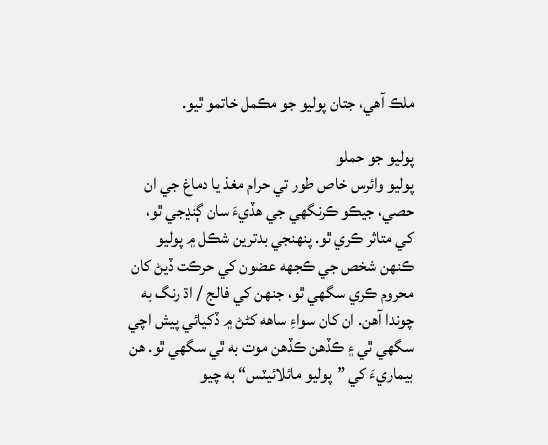ملڪ آهي، جتان پوليو جو مڪمل خاتمو ٿيو.

پوليو جو حملو
پوليو وائرس خاص طور تي حرام مغذ يا دماغ جي ان حصي، جيڪو ڪرنگهي جي هڏيءَ سان ڳنڍجي ٿو، کي متاثر ڪري ٿو. پنھنجي بدترين شڪل ۾ پوليو ڪنھن شخص جي ڪجهه عضون کي حرڪت ڏيڻ کان محروم ڪري سگهي ٿو، جنھن کي فالج / اڌ رنگ به چوندا آهن. ان کان سواءِ ساهه کڻڻ ۾ ڏکيائي پيش اچي سگهي ٿي ۽ ڪڏهن ڪڏهن موت به ٿي سگهي ٿو. هن بيماريءَ کي ”پوليو مائلائيٽس“ به چيو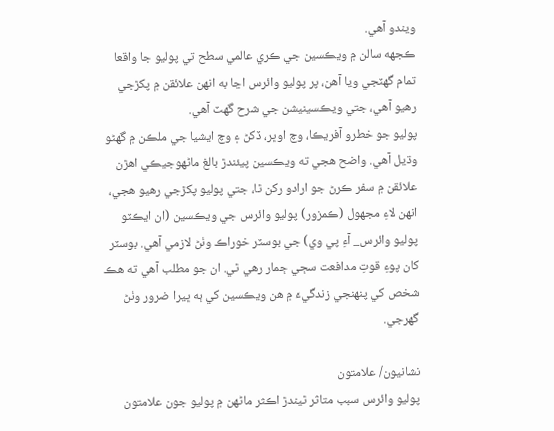ويندو آهي.
ڪجهه سالن ۾ ويڪسين جي ڪري عالمي سطح تي پوليو جا واقعا تمام گهٽجي ويا آهن، پر پوليو وائرس اڃا به انهن علائقن ۾ پکڙجي رهيو آهي، جتي ويڪسينيشن جي شرح گهٽ آهي.
پوليو جو خطرو آفريڪا، وچ اوڀر، ڏکڻ ۽ وچ ايشيا جي ملڪن ۾ گهڻو وڌيل آهي. واضح هجي ته ويڪسين پيئندڙ بالغ ماڻهوجيڪي اهڙن علائقن ۾ سفر ڪرڻ جو ارادو رکن ٿا، جتي پوليو پکڙجي رهيو هجي، انهن لاءِ مجھول (ڪمزور) پوليو وائرس جي ويڪسين (ان ايڪٽو پوليو وائرس_ آءِ پي وي) جي بوسٽر خوراڪ وٺڻ لازمي آهي. بوسٽر کان پوءِ قوتِ مدافعت سڄي ڄمار رهي ٿي. ان جو مطلب آهي ته هڪ شخص کي پنھنجي زندگيءَ ۾ هن ويڪسين کي ٻه ڀيرا ضرور وٺڻ گهرجي.

نشانيون/ علامتون
پوليو وائرس سبب متاثر ٿيندڙ اڪثر ماڻهن ۾ پوليو جون علامتون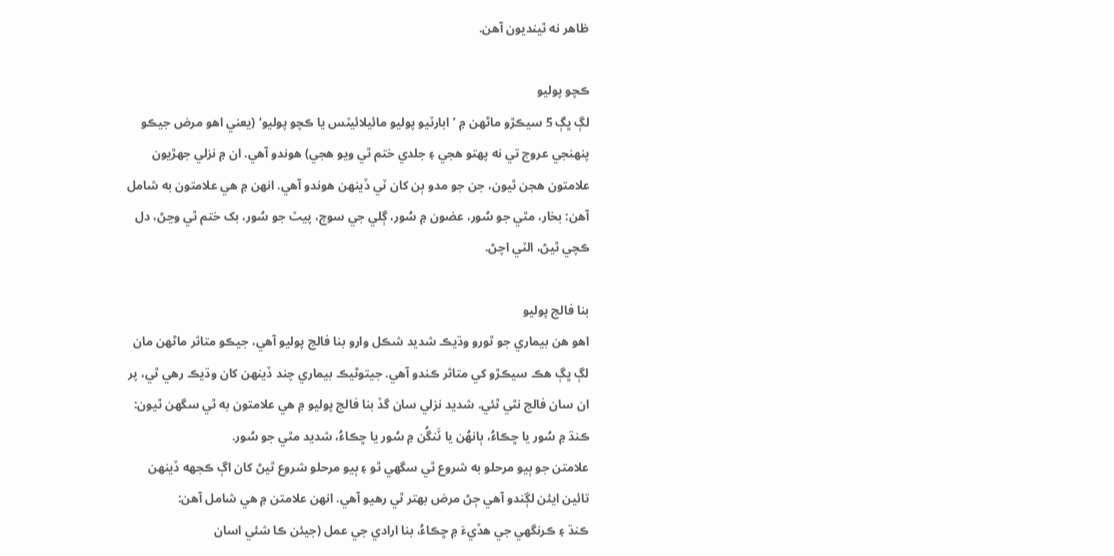ظاهر نه ٿينديون آهن.

ڪچو پوليو
لڳ ڀڳ 5 سيڪڙو ماڻهن ۾ ’ابارٽيو پوليو مائيلائيٽس يا ڪچو پوليو‘ (يعني اهو مرض جيڪو پنھنجي عروج تي نه پھتو هجي ۽ جلدي ختم ٿي ويو هجي) هوندو آهي. ان ۾ نزلي جھڙيون علامتون هجن ٿيون، جن جو مدو ٻن کان ٽي ڏينھن هوندو آهي. انهن ۾ هي علامتون به شامل آهن: بخار، مٿي جو سُور، عضون ۾ سُور، ڳلي جي سوڄ، پيٽ جو سُور، بک ختم ٿي وڃڻ، دل ڪچي ٿيڻ، الٽي اچڻ.

بنا فالج پوليو
اهو هن بيماري جو ٿورو وڌيڪ شديد شڪل وارو بنا فالج پوليو آهي، جيڪو متاثر ماڻهن مان لڳ ڀڳ هڪ سيڪڙو کي متاثر ڪندو آهي. جيتوڻيڪ بيماري چند ڏينھن کان وڌيڪ رهي ٿي، پر ان سان فالج نٿي ٿئي. شديد نزلي سان گڏ بنا فالج پوليو ۾ هي علامتون به ٿي سگهن ٿيون:
ڪنڌ ۾ سُور يا ڇڪاءُ، ٻانھُن يا ٽَنگُن ۾ سُور يا ڇڪاءُ، شديد مٿي جو سُور.
علامتن جو ٻيو مرحلو به شروع ٿي سگهي ٿو ۽ ٻيو مرحلو شروع ٿيڻ کان اڳ ڪجهه ڏينھن تائين ايئن لڳندو آهي ڄڻ مرض بھتر ٿي رهيو آهي. انهن علامتن ۾ هي شامل آهن:
ڪنڌ ۽ ڪرنگهي جي هڏيءَ ۾ ڇڪاءُ، بنا ارادي جي عمل (جيئن ڪا شئي اسان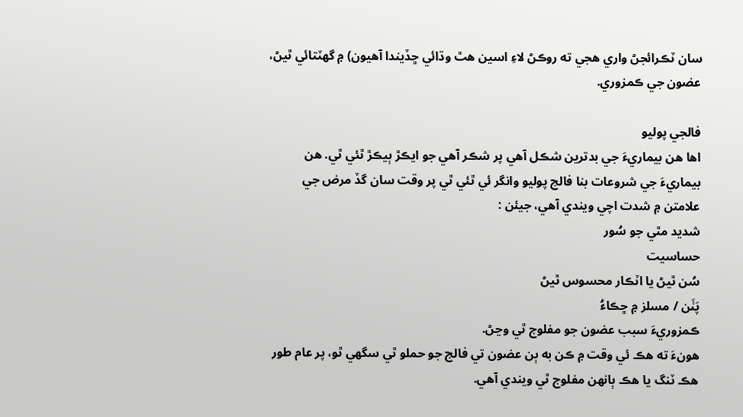سان ٽڪرائجڻ واري هجي ته روڪڻ لاءِ اسين هٿ وڌائي ڇڏيندا آهيون) ۾ گهٽتائي ٿيڻ، عضون جي ڪمزوري.

فالجي پوليو
اها هن بيماريءَ جي بدترين شڪل آهي پر شڪر آهي جو ايڪڙ ٻيڪڙ ٿئي ٿي. هن بيماريءَ جي شروعات بنا فالج پوليو وانگر ئي ٿئي ٿي پر وقت سان گڏ مرض جي علامتن ۾ شدت اچي ويندي آهي، جيئن :
شديد مٿي جو سُور
حساسيت
سُن ٿيڻ يا اٽڪار محسوس ٿيڻ
پَٺَن / مسلز ۾ ڇڪاءُ
ڪمزوريءَ سبب عضون جو مفلوج ٿي وڃڻ.
هونءَ ته هڪ ئي وقت ۾ ڪن به ٻن عضون تي فالج جو حملو ٿي سگهي ٿو، پر عام طور هڪ ٽنگ يا هڪ ٻانھن مفلوج ٿي ويندي آهي.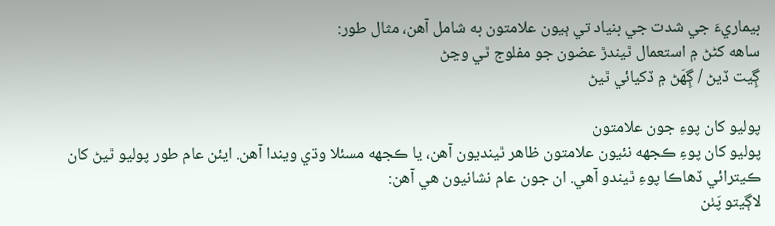بيماريءَ جي شدت جي بنياد تي ٻيون علامتون به شامل آهن، مثال طور:
ساهه کڻڻ ۾ استعمال ٿيندڙ عضون جو مفلوج ٿي وڃڻ
ڳِيت ڏيڻ / ڳِھَڻ ۾ ڏکيائي ٿيڻ

پوليو کان پوءِ جون علامتون
پوليو کان پوءِ ڪجهه نئيون علامتون ظاهر ٿينديون آهن، يا ڪجهه مسئلا وڌي ويندا آهن. ايئن عام طور پوليو ٿيڻ کان ڪيترائي ڏهاڪا پوءِ ٿيندو آهي. ان جون عام نشانيون هي آهن:
لاڳيتو پَٺن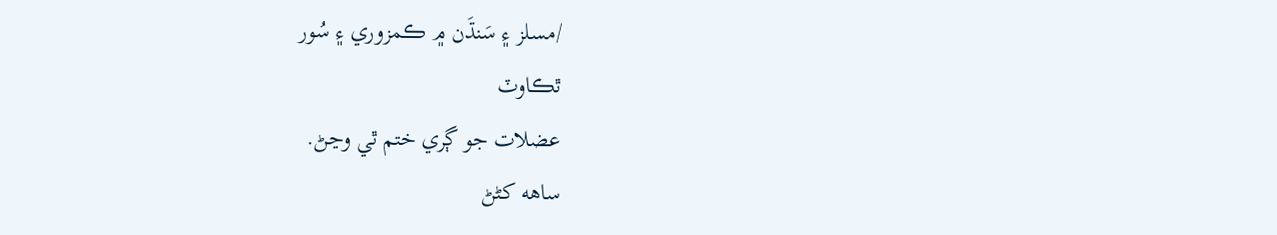/مسلز ۽ سَنڌَن ۾ ڪمزوري ۽ سُور
ٿڪاوٽ
عضلات جو ڳري ختم ٿي وڃڻ.
ساهه کڻڻ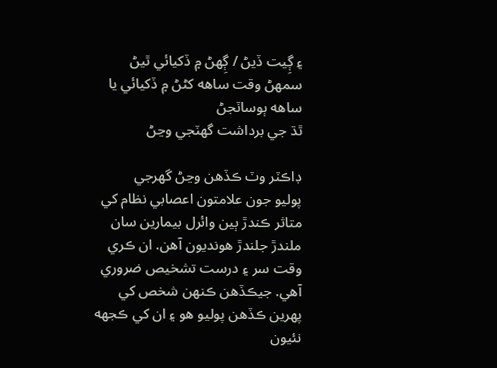۽ ڳِيت ڏيڻ / ڳِھڻ ۾ ڏکيائي ٿيڻ
سمهڻ وقت ساهه کڻڻ ۾ ڏکيائي يا ساهه ٻوساٽجڻ
ٿڌ جي برداشت گهٽجي وڃڻ

ڊاڪٽر وٽ ڪڏهن وڃڻ گهرجي
پوليو جون علامتون اعصابي نظام کي متاثر ڪندڙ ٻين وائرل بيمارين سان ملندڙ جلندڙ هونديون آهن. ان ڪري وقت سر ۽ درست تشخيص ضروري آهي. جيڪڏهن ڪنھن شخص کي پھرين ڪڏهن پوليو هو ۽ ان کي ڪجهه نئيون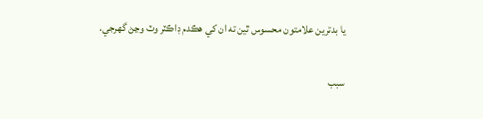يا بدترين علامتون محسوس ٿين ته ان کي هڪدم ڊاڪٽر وٽ وڃڻ گهرجي.

سبب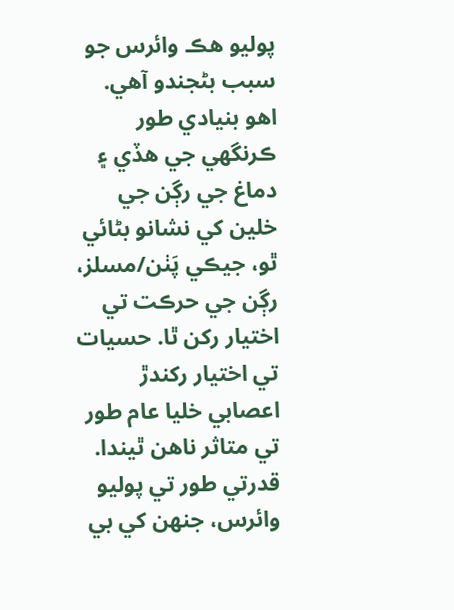پوليو هڪ وائرس جو سبب بڻجندو آهي. اهو بنيادي طور ڪرنگهي جي هڏي ۽ دماغ جي رڳن جي خلين کي نشانو بڻائي ٿو، جيڪي پَٺن/مسلز، رڳن جي حرڪت تي اختيار رکن ٿا. حسيات تي اختيار رکندڙ اعصابي خليا عام طور تي متاثر ناهن ٿيندا.
قدرتي طور تي پوليو وائرس، جنھن کي بي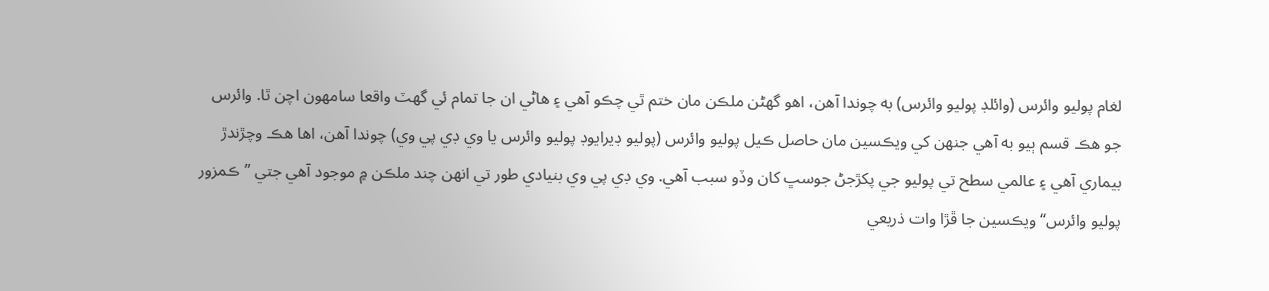لغام پوليو وائرس (وائلڊ پوليو وائرس) به چوندا آهن، اهو گهڻن ملڪن مان ختم ٿي چڪو آهي ۽ هاڻي ان جا تمام ئي گهٽ واقعا سامهون اچن ٿا. وائرس جو هڪ قسم ٻيو به آهي جنھن کي ويڪسين مان حاصل ڪيل پوليو وائرس (پوليو ڊيرايوڊ پوليو وائرس يا وي ڊي پي وي) چوندا آهن، اها هڪ وچڙندڙ بيماري آهي ۽ عالمي سطح تي پوليو جي پکڙجڻ جوسڀ کان وڏو سبب آهي. وي ڊي پي وي بنيادي طور تي انهن چند ملڪن ۾ موجود آهي جتي ”ڪمزور پوليو وائرس“ ويڪسين جا ڦڙا وات ذريعي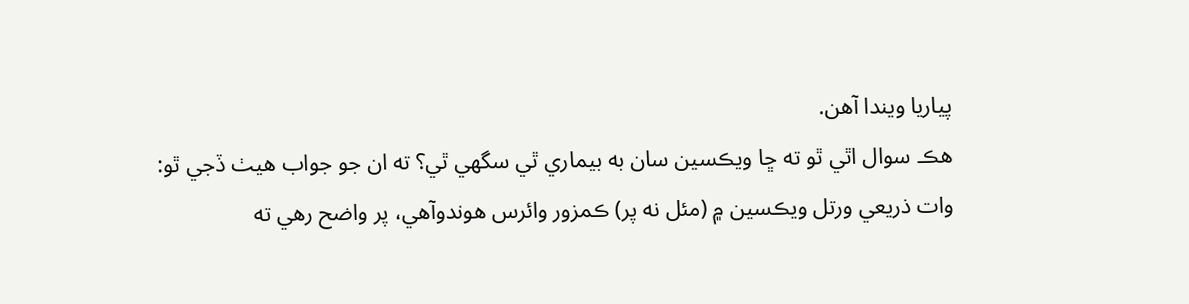پياريا ويندا آهن.
هڪ سوال اٿي ٿو ته ڇا ويڪسين سان به بيماري ٿي سگهي ٿي؟ ته ان جو جواب هيٺ ڏجي ٿو:
وات ذريعي ورتل ويڪسين ۾ (مئل نه پر) ڪمزور وائرس هوندوآهي، پر واضح رهي ته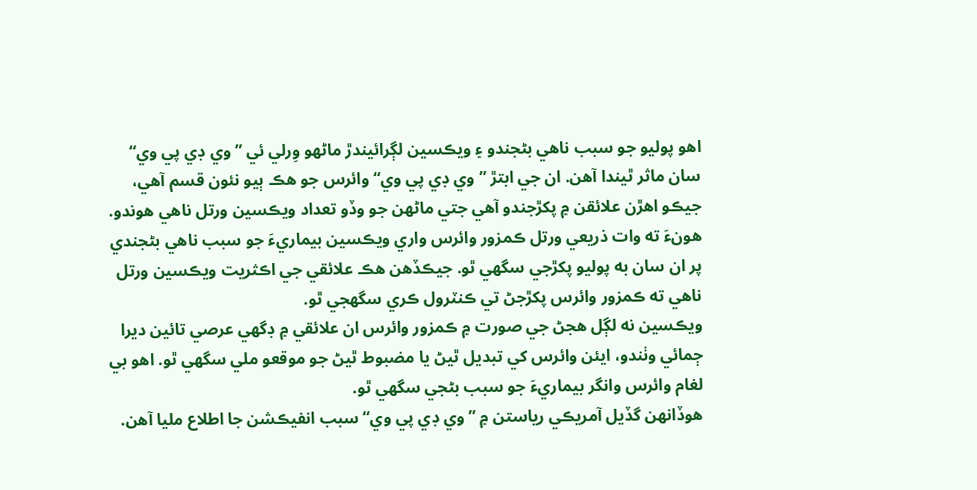اهو پوليو جو سبب ناهي بڻجندو ۽ ويڪسين لڳرائيندڙ ماڻهو وِرلي ئي ”وي ڊي پي وي“ سان ماثر ٿيندا آهن. ان جي ابتڙ ” وي ڊي پي وي“ وائرس جو هڪ ٻيو نئون قسم آهي، جيڪو اهڙن علائقن ۾ پکڙجندو آهي جتي ماڻهن جو وڏو تعداد ويڪسين ورتل ناهي هوندو.
هونءَ ته وات ذريعي ورتل ڪمزور وائرس واري ويڪسين بيماريءَ جو سبب ناهي بڻجندي پر ان سان به پوليو پکڙجي سگهي ٿو. جيڪڏهن هڪ علائقي جي اڪثريت ويڪسين ورتل ناهي ته ڪمزور وائرس پکڙجڻ تي ڪنٽرول ڪري سگهجي ٿو.
ويڪسين نه لڳل هجڻ جي صورت ۾ ڪمزور وائرس ان علائقي ۾ ڊگهي عرصي تائين ديرا ڄمائي وٺندو، ايئن وائرس کي تبديل ٿيڻ يا مضبوط ٿيڻ جو موقعو ملي سگهي ٿو. اهو بي لغام وائرس وانگر بيماريءَ جو سبب بڻجي سگهي ٿو.
هوڏانھن گڏيل آمريڪي رياستن ۾ ”وي ڊي پي وي“ سبب انفيڪشن جا اطلاع مليا آهن.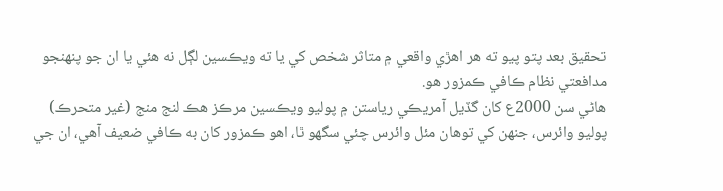تحقيق بعد پتو پيو ته هر اهڙي واقعي ۾ متاثر شخص کي يا ته ويڪسين لڳل نه هئي يا ان جو پنھنجو مدافعتي نظام ڪافي ڪمزور هو.
هاڻي سن 2000ع کان گڏيل آمريڪي رياستن ۾ پوليو ويڪسين مرڪز هڪ لنج منج (غير متحرڪ) پوليو وائرس، جنھن کي توهان مئل وائرس چئي سگهو ٿا، اهو ڪمزور کان به ڪافي ضعيف آهي، ان جي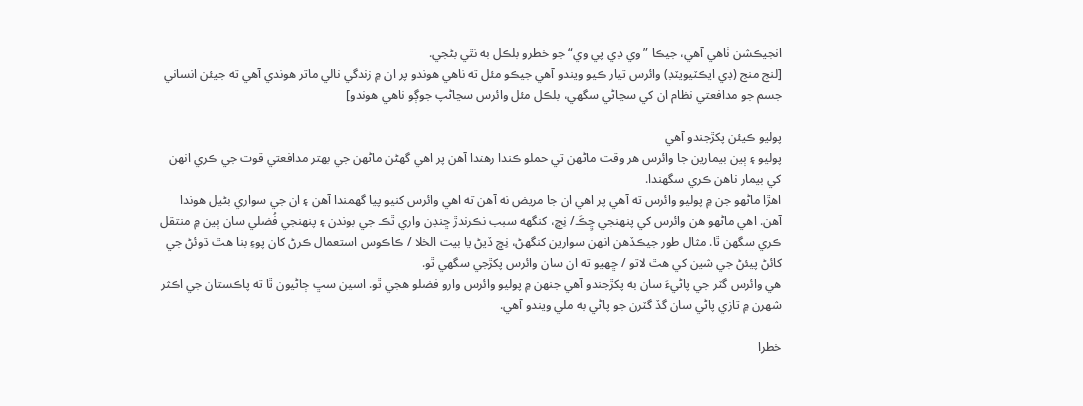انجيڪشن ٺاهي آهي، جيڪا ”وي ڊي پي وي“ جو خطرو بلڪل به نٿي بڻجي.
[لنج منج (ڊي ايڪٽيويٽڊ) وائرس تيار ڪيو ويندو آهي جيڪو مئل ته ناهي هوندو پر ان ۾ زندگي نالي ماتر هوندي آهي ته جيئن انساني جسم جو مدافعتي نظام ان کي سڃاڻي سگهي، بلڪل مئل وائرس سڃاڻپ جوڳو ناهي هوندو]

پوليو ڪيئن پکڙجندو آهي
پوليو ۽ ٻين بيمارين جا وائرس هر وقت ماڻهن تي حملو ڪندا رهندا آهن پر اهي گهڻن ماڻهن جي بھتر مدافعتي قوت جي ڪري انهن کي بيمار ناهن ڪري سگهندا.
اهڙا ماڻهو جن ۾ پوليو وائرس ته آهي پر اهي ان جا مريض نه آهن ته اهي وائرس کنيو پيا گهمندا آهن ۽ ان جي سواري بڻيل هوندا آهن. اهي ماڻهو هن وائرس کي پنھنجي ڇِڪَ/ نِڇ، کنگهه سبب نڪرندڙ ڇنڊن واري ٿڪ جي بوندن ۽ پنھنجي فُضلي سان ٻين ۾ منتقل ڪري سگهن ٿا. مثال طور جيڪڏهن انهن سوارين کنگهڻ، نِڇ ڏيڻ يا بيت الخلا / ڪاڪوس استعمال ڪرڻ کان پوءِ بنا هٿ ڌوئڻ جي کائڻ پيئڻ جي شين کي هٿ لاتو / ڇھيو ته ان سان وائرس پکڙجي سگهي ٿو.
هي وائرس گٽر جي پاڻيءَ سان به پکڙجندو آهي جنھن ۾ پوليو وائرس وارو فضلو هجي ٿو. اسين سڀ ڄاڻيون ٿا ته پاڪستان جي اڪثر شھرن ۾ تازي پاڻي سان گڏ گٽرن جو پاڻي به ملي ويندو آهي.

خطرا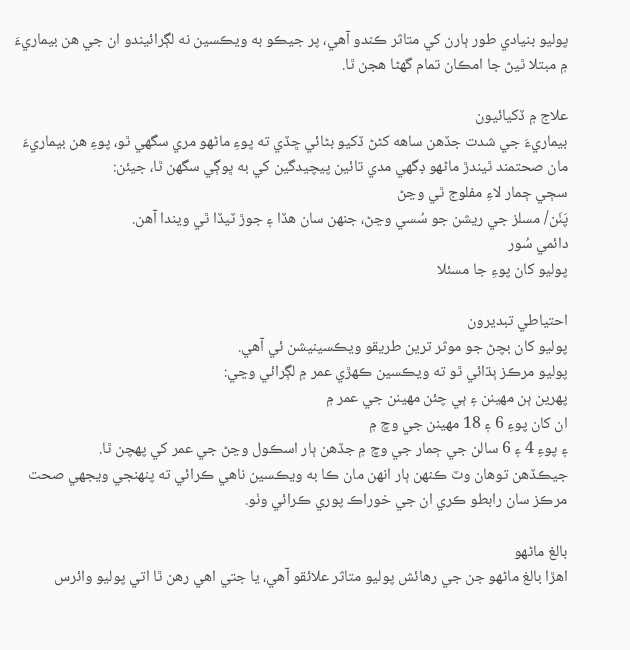پوليو بنيادي طور ٻارن کي متاثر ڪندو آهي، پر جيڪو به ويڪسين نه لڳرائيندو ان جي هن بيماريءَ ۾ مبتلا ٿيڻ جا امڪان تمام گهڻا هجن ٿا.

علاج ۾ ڏکيائيون
بيماريءَ جي شدت جڏهن ساهه کڻڻ ڏکيو بڻائي ڇڏي ته پوءِ ماڻهو مري سگهي ٿو، پوءِ هن بيماريءَ مان صحتمند ٿيندڙ ماڻهو ڊگهي مدي تائين پيچيدگين کي به ڀوڳي سگهن ٿا، جيئن:
سڄي ڄمار لاءِ مفلوج ٿي وڃڻ
پَٺَن/ مسلز جي ريشن جو سُسي وڃڻ، جنھن سان هڏا ۽ جوڙ ٽيڏا ٿي ويندا آهن.
دائمي سُور
پوليو کان پوءِ جا مسئلا

احتياطي تبديرون
پوليو کان بچڻ جو موثر ترين طريقو ويڪسينيشن ئي آهي.
پوليو مرڪز ٻڌائي ٿو ته ويڪسين ڪھڙي عمر ۾ لڳرائي وڃي:
پھرين ٻن مھينن ۽ ٻي چئن مھينن جي عمر ۾
ان کان پوءِ 6 ۽ 18 مھينن جي وچ ۾
۽ پوءِ 4 ۽ 6 سالن جي ڄمار جي وچ ۾ جڏهن ٻار اسڪول وڃڻ جي عمر کي پھچن ٿا.
جيڪڏهن توهان وٽ ڪنھن ٻار انهن مان ڪا به ويڪسين ناهي ڪرائي ته پنھنجي ويجهي صحت مرڪز سان رابطو ڪري ان جي خوراڪ پوري ڪرائي وٺو.

بالغ ماڻهو
اهڙا بالغ ماڻهو جن جي رهائش پوليو متاثر علائقو آهي، يا جتي اهي رهن ٿا اتي پوليو وائرس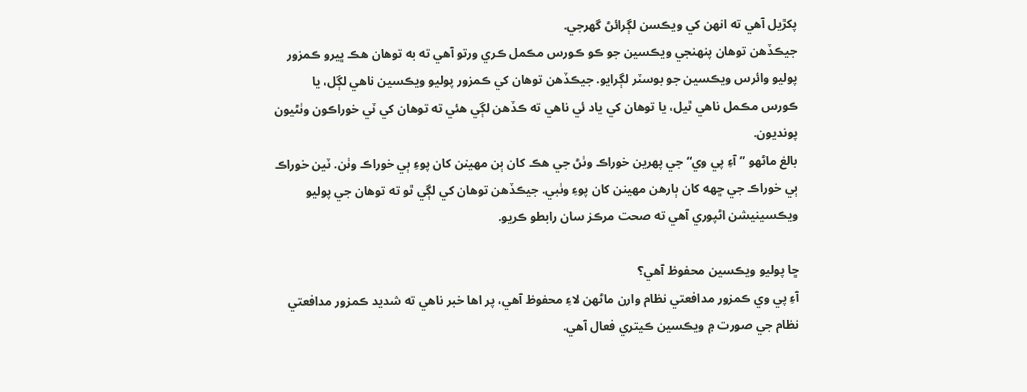پکڙيل آهي ته انهن کي ويڪسن لڳرائڻ گهرجي.
جيڪڏهن توهان پنھنجي ويڪسين جو ڪو ڪورس مڪمل ڪري ورتو آهي ته به توهان هڪ ڀيرو ڪمزور پوليو وائرس ويڪسين جو بوسٽر لڳرايو. جيڪڏهن توهان کي ڪمزور پوليو ويڪسين ناهي لڳل، يا ڪورس مڪمل ناهي ٿيل، يا توهان کي ياد ئي ناهي ته ڪڏهن لڳي هئي ته توهان کي ٽي خوراڪون وٺڻيون پونديون.
بالغ ماڻهو ”آءِ پي وي“ جي پھرين خوراڪ وٺڻ جي هڪ کان ٻن مھينن کان پوءِ ٻي خوراڪ وٺن. ٽين خوراڪ ٻي خوراڪ جي ڇھه کان ٻارهن مھينن کان پوءِ وٺبي. جيڪڏهن توهان کي لڳي ٿو ته توهان جي پوليو ويڪسينيشن اڻپوري آهي ته صحت مرڪز سان رابطو ڪريو.

ڇا پوليو ويڪسين محفوظ آهي؟
آءِ پي وي ڪمزور مدافعتي نظام وارن ماڻهن لاءِ محفوظ آهي، پر اها خبر ناهي ته شديد ڪمزور مدافعتي نظام جي صورت ۾ ويڪسين ڪيتري فعال آهي.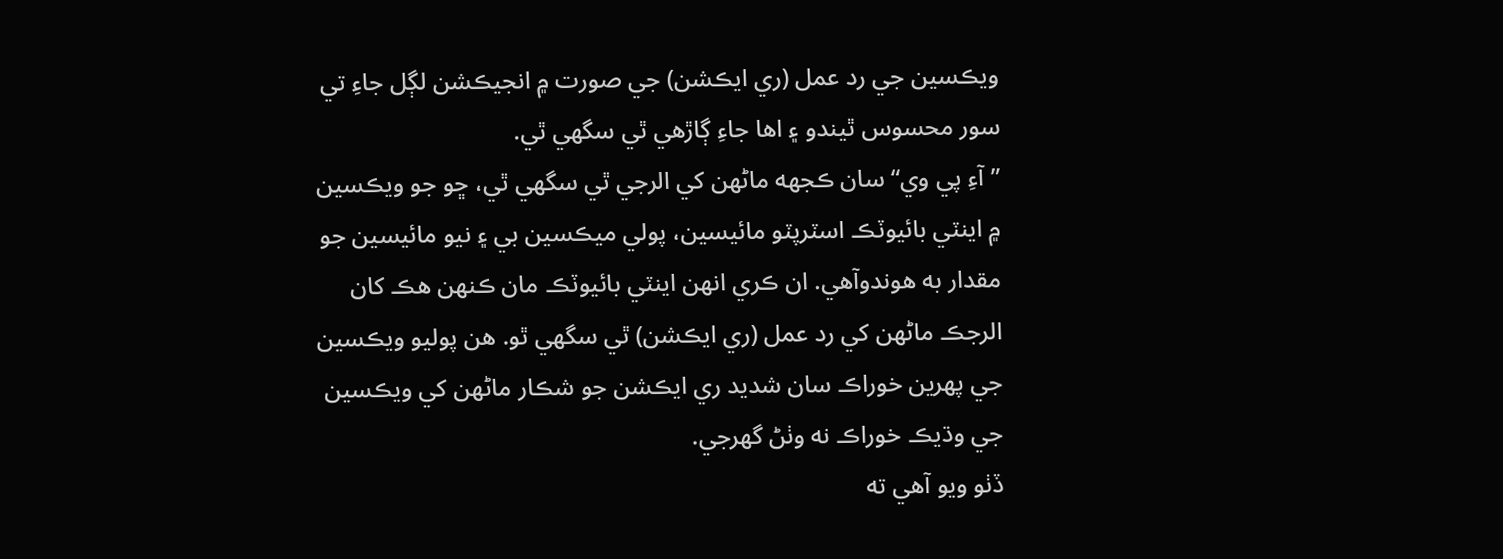ويڪسين جي رد عمل (ري ايڪشن) جي صورت ۾ انجيڪشن لڳل جاءِ تي سور محسوس ٿيندو ۽ اها جاءِ ڳاڙهي ٿي سگهي ٿي.
”آءِ پي وي“ سان ڪجهه ماڻهن کي الرجي ٿي سگهي ٿي، ڇو جو ويڪسين ۾ اينٽي بائيوٽڪ اسٽرپٽو مائيسين، پولي ميڪسين بي ۽ نيو مائيسين جو مقدار به هوندوآهي. ان ڪري انهن اينٽي بائيوٽڪ مان ڪنھن هڪ کان الرجڪ ماڻهن کي رد عمل (ري ايڪشن) ٿي سگهي ٿو. هن پوليو ويڪسين جي پھرين خوراڪ سان شديد ري ايڪشن جو شڪار ماڻهن کي ويڪسين جي وڌيڪ خوراڪ نه وٺڻ گهرجي.
ڏٺو ويو آهي ته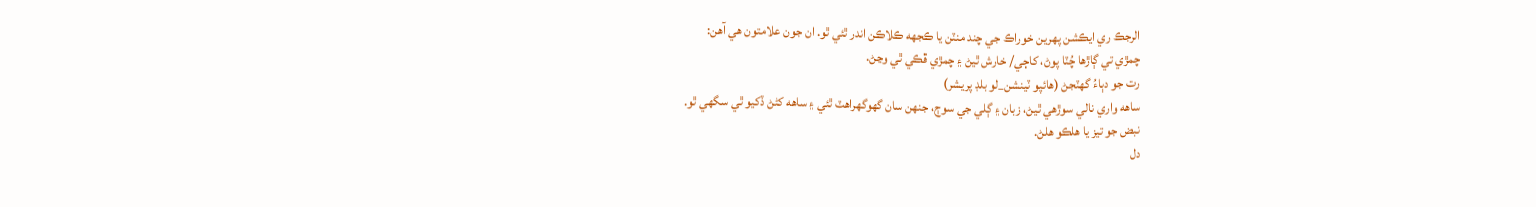الرجڪ ري ايڪشن پھرين خوراڪ جي چند منٽن يا ڪجهه ڪلاڪن اندر ٿئي ٿو. ان جون علامتون هي آهن:
چمڙي تي ڳاڙها چُٽا پوڻ، کاڄي/ خارش ٿيڻ ۽ چمڙي ڦڪي ٿي وڃڻ.
رت جو دٻاءُ گهٽجڻ (هائپو ٽينشن_لو بلڊ پريشر)
ساهه واري نالي سوڙهي ٿيڻ، زبان ۽ ڳلي جي سوڄ، جنھن سان گهوگهراهٽ ٿئي ۽ ساهه کڻڻ ڏکيو ٿي سگهي ٿو.
نبض جو تيز يا هلڪو هلڻ.
دل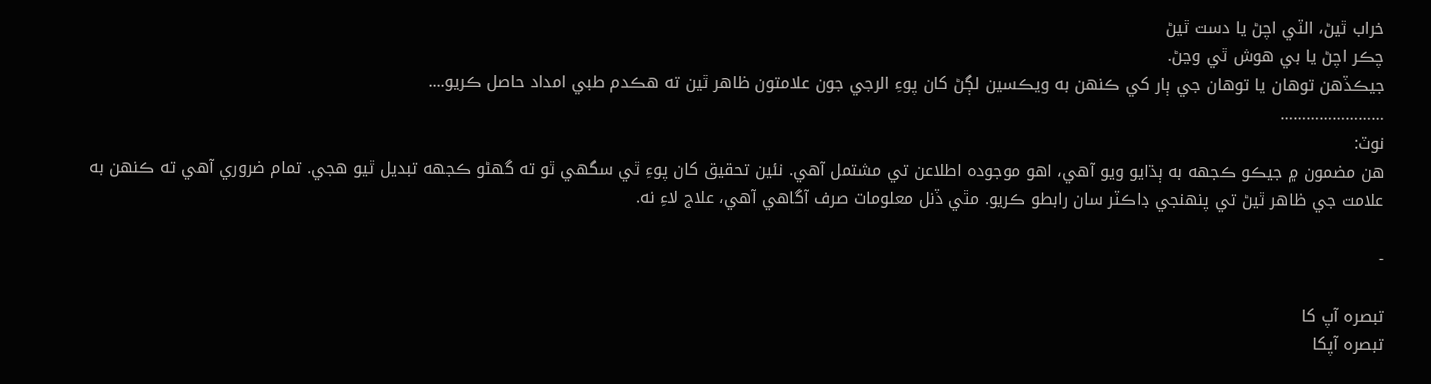خراب ٿيڻ، الٽي اچڻ يا دست ٿيڻ
چڪر اچڻ يا بي ھوش ٿي وڃڻ.
جيڪڏهن توهان يا توهان جي ٻار کي ڪنھن به ويڪسين لڳڻ کان پوءِ الرجي جون علامتون ظاهر ٿين ته هڪدم طبي امداد حاصل ڪريو....
……………………
نوٽ:
هن مضمون ۾ جيڪو ڪجهه به ٻڌايو ويو آهي، اهو موجوده اطلاعن تي مشتمل آهي. نئين تحقيق کان پوءِ ٿي سگهي ٿو ته گهڻو ڪجهه تبديل ٿيو هجي. تمام ضروري آهي ته ڪنھن به علامت جي ظاهر ٿيڻ تي پنھنجي ڊاڪٽر سان رابطو ڪريو. مٿي ڏنل معلومات صرف آگاهي آهي، علاج لاءِ نه.

-

تبصرہ آپ کا
تبصره آپکا